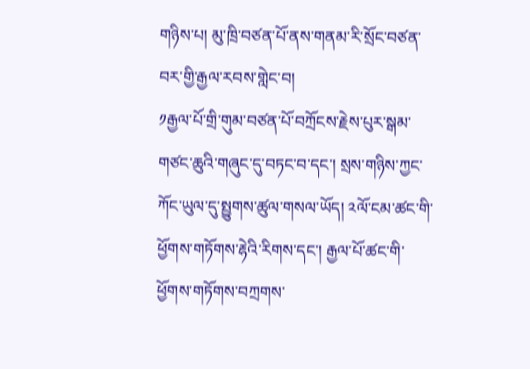གཉིས་པ། མུ་ཁྲི་བཙན་པོ་ནས་གནམ་རི་སྲོང་བཙན་བར་གྱི་རྒྱལ་རབས་གླེང་བ།
༡རྒྱལ་པོ་གྲི་གུམ་བཙན་པོ་བཀྲོངས་རྗེས་པུར་སྒམ་གཙང་ཆུའི་གཞུང་དུ་བཏང་བ་དང་། སྲས་གཉིས་ཀྱང་ཀོང་ཡུལ་དུ་སྤྱུགས་ཚུལ་གསལ་ཡོད། ༢ལོ་ངམ་ཚང་གི་ཕྱོགས་གཏོགས་རྷེའི་རིགས་དང་། རྒྱལ་པོ་ཚང་གི་ཕྱོགས་གཏོགས་བཀྲགས་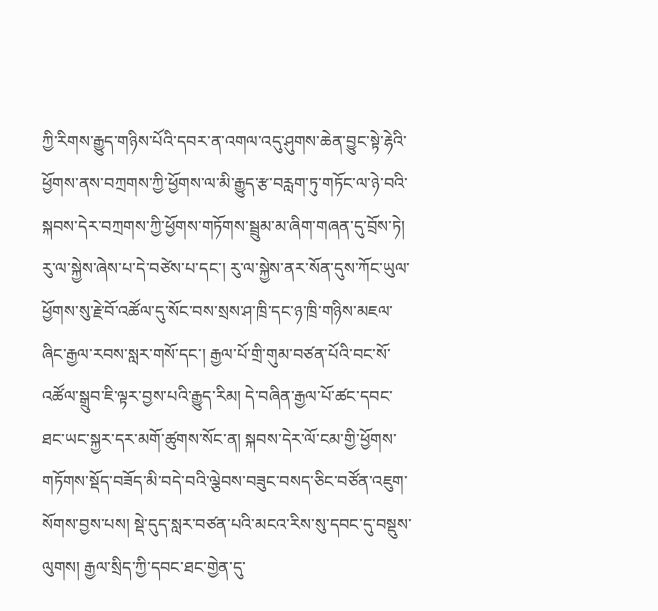ཀྱི་རིགས་རྒྱུད་གཉིས་པོའི་དབར་ན་འགལ་འདུ་ཤུགས་ཆེན་བྱུང་སྟེ་རྷེའི་ཕྱོགས་ནས་བཀྲགས་ཀྱི་ཕྱོགས་ལ་མི་རྒྱུད་རྩ་བརླག་ཏུ་གཏོང་ལ་ཉེ་བའི་སྐབས་དེར་བཀྲགས་ཀྱི་ཕྱོགས་གཏོགས་སྦྲུམ་མ་ཞིག་གཞན་དུ་བྲོས་ཏེ། རུ་ལ་སྐྱེས་ཞེས་པ་དེ་བཙེས་པ་དང་། རུ་ལ་སྐྱེས་ནར་སོན་དུས་ཀོང་ཡུལ་ཕྱོགས་སུ་རྗེ་བོ་འཚོལ་དུ་སོང་བས་སྲས་ཤ་ཁྲི་དང་ཉ་ཁྲི་གཉིས་མཇལ་ཞིང་རྒྱལ་རབས་སླར་གསོ་དང་། རྒྱལ་པོ་གྲི་གུམ་བཙན་པོའི་བང་སོ་འཚོལ་སྒྲུབ་ཇི་ལྟར་བྱས་པའི་རྒྱུད་རིམ། དེ་བཞིན་རྒྱལ་པོ་ཚང་དབང་ཐང་ཡང་སྐྱར་དར་མགོ་ཚུགས་སོང་ན། སྐབས་དེར་ལོ་ངམ་གྱི་ཕྱོགས་གཏོགས་སྡོད་བཟོད་མི་བདེ་བའི་ལྕེབས་བཟུང་བསད་ཅིང་བཙོན་འཇུག་སོགས་བྱས་པས། སྡེ་དུད་སླར་བཙན་པའི་མངའ་རིས་སུ་དབང་དུ་བསྡུས་ལུགས། རྒྱལ་སྲིད་ཀྱི་དབང་ཐང་གྱེན་དུ་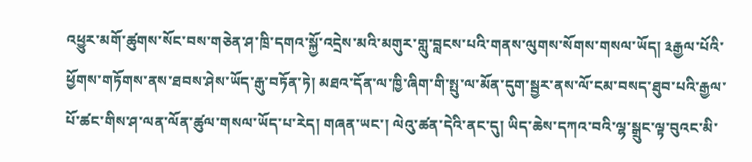འཕྱུར་མགོ་ཚུགས་སོང་བས་གཅེན་ཤ་ཁྲི་དགའ་སྐྱོ་འདྲེས་མའི་མགུར་གླུ་བླངས་པའི་གནས་ལུགས་སོགས་གསལ་ཡོད། ༣རྒྱལ་པོའི་ཕྱོགས་གཏོགས་ནས་ཐབས་ཤེས་ཡོད་རྒུ་བཏོན་ཏེ། མཐའ་དོན་ལ་ཁྱི་ཞིག་གི་སྤུ་ལ་མོན་དུག་སྦྱར་ནས་ལོ་ངམ་བསད་ཐུབ་པའི་རྒྱལ་པོ་ཚང་གིས་ཤ་ལན་ལོན་ཚུལ་གསལ་ཡོད་པ་རེད། གཞན་ཡང་། ལེའུ་ཚན་དེའི་ནང་དུ། ཡིད་ཆེས་དཀའ་བའི་ལྷ་སྒྲུང་ལྟ་བུའང་མི་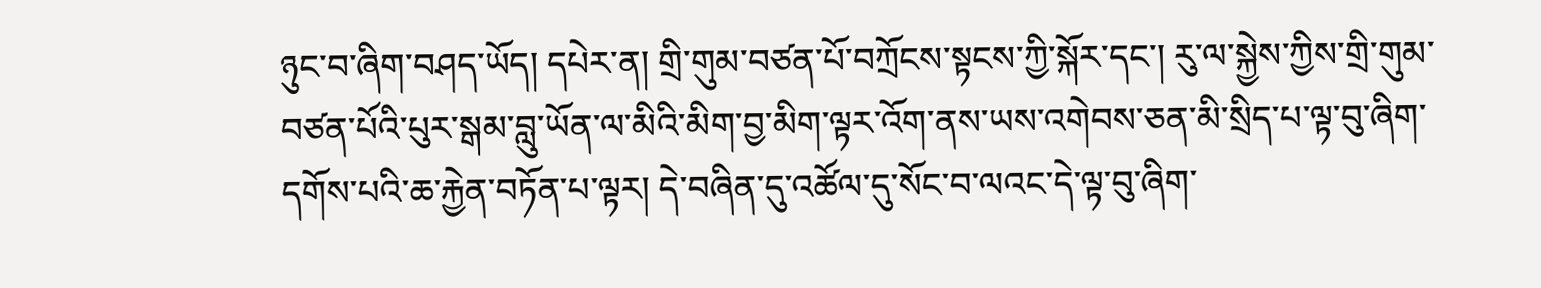ཉུང་བ་ཞིག་བཤད་ཡོད། དཔེར་ན། གྲི་གུམ་བཙན་པོ་བཀྲོངས་སྟངས་ཀྱི་སྐོར་དང་། རུ་ལ་སྐྱེས་ཀྱིས་གྲི་གུམ་བཙན་པོའི་པུར་སྒམ་བླུ་ཡོན་ལ་མིའི་མིག་བྱ་མིག་ལྟར་འོག་ནས་ཡས་འགེབས་ཅན་མི་སྲིད་པ་ལྟ་བུ་ཞིག་དགོས་པའི་ཆ་རྐྱེན་བཏོན་པ་ལྟར། དེ་བཞིན་དུ་འཚོལ་དུ་སོང་བ་ལའང་དེ་ལྟ་བུ་ཞིག་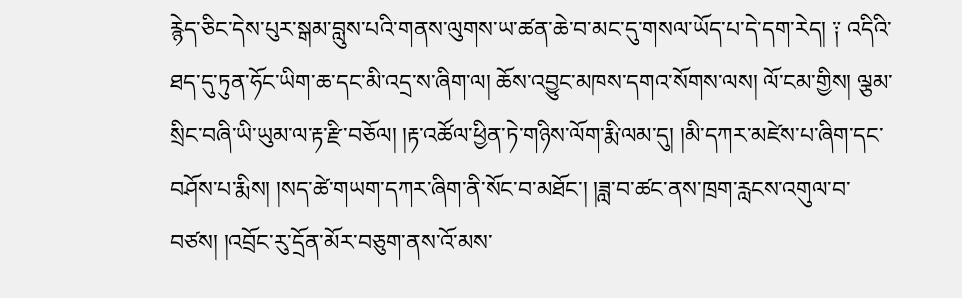རྙེད་ཅིང་དེས་པུར་སྒམ་བླུས་པའི་གནས་ལུགས་ཡ་ཚན་ཆེ་བ་མང་དུ་གསལ་ཡོད་པ་དེ་དག་རེད། ༑ འདིའི་ཐད་དུ་ཏུན་ཧོང་ཡིག་ཆ་དང་མི་འདྲ་ས་ཞིག་ལ། ཆོས་འབྱུང་མཁས་དགའ་སོགས་ལས། ལོ་ངམ་གྱིས། ལྕམ་སྲིང་བཞི་ཡི་ཡུམ་ལ་རྟ་རྫི་བཅོལ། །རྟ་འཚོལ་ཕྱིན་ཏེ་གཉིས་ལོག་རྨི་ལམ་དུ། །མི་དཀར་མཛེས་པ་ཞིག་དང་བཤོས་པ་རྨིས། །སད་ཚེ་གཡག་དཀར་ཞིག་ནི་སོང་བ་མཐོང་། །ཟླ་བ་ཚང་ནས་ཁྲག་རླངས་འགུལ་བ་བཙས། །འབྲོང་རུ་དྲོན་མོར་བཅུག་ནས་འོ་མས་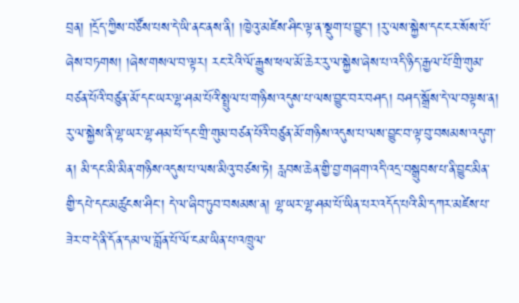བྲན། །དྲོད་ཀྱིས་བཙོས་པས་དེ་ཡི་ནང་ནས་ནི། །ཁྱེའུ་མཛེས་ཤིང་ལྟ་ན་སྡུག་པ་བྱུང་། །རུ་ལས་སྐྱེས་དང་ངར་སོས་པོ་ཞེས་བཏགས། །ཞེས་གསལ་བ་ལྟར། རང་རེའི་ལོ་རྒྱུས་ཕལ་མོ་ཆེར་རུ་ལ་སྐྱེས་ཞེས་པ་འདི་ཉིད་རྒྱལ་པོ་གྲི་གུམ་བཙན་པོའི་བཙུན་མོ་དང་ཡར་ལྷ་ཤམ་པོའི་སྤྲུལ་པ་གཉིས་འདུས་པ་ལས་བྱུང་བར་བཤད། བཤད་སྒྲོས་དེ་ལ་བལྟས་ན། རུ་ལ་སྐྱེས་ནི་ལྷ་ཡར་ལྷ་ཤམ་པོ་དང་གྲི་གུམ་བཙན་པོའི་བཙུན་མོ་གཉིས་འདུས་པ་ལས་བྱུང་བ་ལྟ་བུ་བསམས་འདུག་ན། མི་དང་མི་མིན་གཉིས་འདུས་པ་ལས་མིའུ་བཙས་ཏེ། རླབས་ཆེན་གྱི་བྱ་གཞག་འདི་འདྲ་བསྒྲུབས་པ་ནི་བྱུང་མིན་གྱི་དཔེ་དང་མཚུངས་ཤིང་། དེ་ལ་ཞིབ་ཏུབ་བསམས་ན། ལྷ་ཡར་ལྷ་ཤམ་པོ་ཡིན་པར་འདོད་པའི་མི་དཀར་མཛེས་པ་ཟེར་བ་དེ་ནི་དོན་དམ་ལ་བློན་པོ་ལོ་ངམ་ཡིན་པ་འཁྲུལ་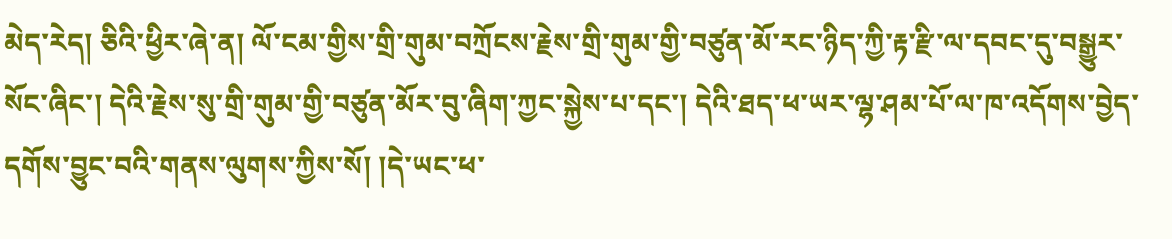མེད་རེད། ཅིའི་ཕྱིར་ཞེ་ན། ལོ་ངམ་གྱིས་གྲི་གུམ་བཀྲོངས་རྗེས་གྲི་གུམ་གྱི་བཙུན་མོ་རང་ཉིད་ཀྱི་རྟ་རྫི་ལ་དབང་དུ་བསྒྱུར་སོང་ཞིང་། དེའི་རྗེས་སུ་གྲི་གུམ་གྱི་བཙུན་མོར་བུ་ཞིག་ཀྱང་སྐྱེས་པ་དང་། དེའི་ཐད་ཕ་ཡར་ལྷ་ཤམ་པོ་ལ་ཁ་འདོགས་བྱེད་དགོས་བྱུང་བའི་གནས་ལུགས་ཀྱིས་སོ། །དེ་ཡང་ཕ་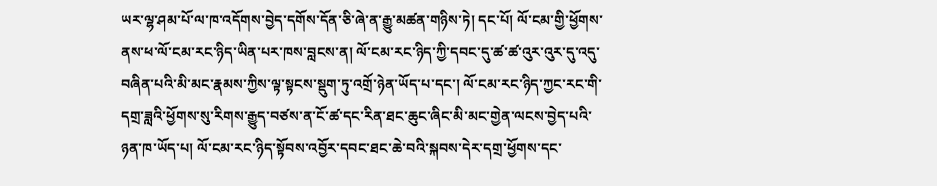ཡར་ལྷ་ཤམ་པོ་ལ་ཁ་འདོགས་བྱེད་དགོས་དོན་ཅི་ཞེ་ན་རྒྱུ་མཚན་གཉིས་ཏེ། དང་པོ། ལོ་ངམ་གྱི་ཕྱོགས་ནས་ཕ་ལོ་ངམ་རང་ཉིད་ཡིན་པར་ཁས་བླངས་ན། ལོ་ངམ་རང་ཉིད་ཀྱི་དབང་དུ་ཚ་ཚ་འུར་འུར་དུ་འདུ་བཞིན་པའི་མི་མང་རྣམས་ཀྱིས་ལྟ་སྟངས་སྡུག་ཏུ་འགྲོ་ཉེན་ཡོད་པ་དང་། ལོ་ངམ་རང་ཉིད་ཀྱང་རང་གི་དགྲ་ཟླའི་ཕྱོགས་སུ་རིགས་རྒྱུད་བཙས་ན་ངོ་ཚ་དང་རིན་ཐང་ཆུང་ཞིང་མི་མང་གྱེན་ལངས་བྱེད་པའི་ཉན་ཁ་ཡོད་པ། ལོ་ངམ་རང་ཉིད་སྟོབས་འབྱོར་དབང་ཐང་ཆེ་བའི་སྐབས་དེར་དགྲ་ཕྱོགས་དང་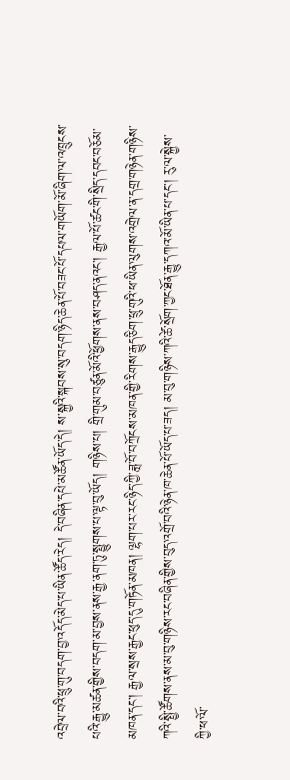འབྲེལ་བའི་ཕྲུ་གུ་བདག་བྱ་འདོད་མེད་པ་ཡིན་ཚོད་རེད། དེ་བཞིན་དཔེ་མཚོན་ཡོད་དེ། ས་སྐྱའི་སྐབས་སུ་བདག་ཉིད་ཆེན་པོ་བཟང་པོ་དཔལ་གཡོག་མོ་ཞིག་ལ་འཁྲུངས་པའི་རྒྱུ་མཚན་གྱིས་བདག་མ་བྱས་ནས་རྒྱ་ནག་ཏུ་སྤྱུགས་པ་ལྟ་བུ་ཡོད། གཉིས་པ། གྲི་གུམ་བཙུན་མོའི་ཕྱོགས་ནས་བཤད་ནའང་། རྒྱལ་པོ་ཚང་གི་སྲིད་དབང་བཅོམ་མཁན་དང་། རྒྱལ་སྲས་རྒྱང་ཕུད་དུ་གཏོན་མཁན། ལྷག་པར་རང་ཉིད་ཀྱི་ཟླ་བོ་བཀྲོངས་མཁན་གྱི་རིགས་རྒྱུད་ཅིག་ཕྲུ་གུའི་ཕ་ཡིན་ལུགས་འགྲེལ་ན་དགྲ་གཉེན་གཉིས་ཀའི་སྤྱི་ཚོགས་ནས་མ་བུ་གཉིས་རང་བཞིན་གྱིས་བུད་འགྲོ་བའི་ཉེན་ཁ་ཆེན་པོ་ཡོད་པ་ཟད། མ་བུ་གཉིས་ཀའི་ཚེ་སྲོག་ཀྱང་ཐོན་རྒྱུ་དཀའ་མོ་ཡིན་པ་དང་། རུ་ལ་སྐྱེས་ཀྱི་ཕ་ལོ་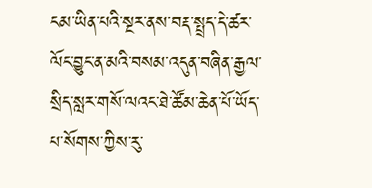ངམ་ཡིན་པའི་སྔར་ནས་བརྡ་སྤྲད་དེ་ཚར་ལོང་བྱུང་ན་མའི་བསམ་འདུན་བཞིན་རྒྱལ་སྲིད་སླར་གསོ་ལའང་ཐེ་ཚོམ་ཆེན་པོ་ཡོད་པ་སོགས་ཀྱིས་རུ་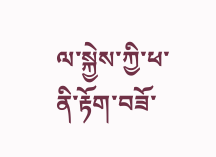ལ་སྐྱེས་ཀྱི་ཕ་ནི་རྟོག་བཟོ་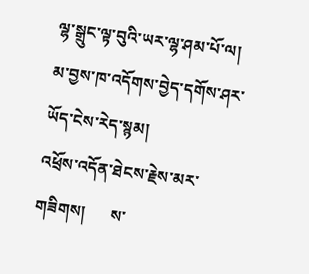ལྷ་སྒྲུང་ལྟ་བུའི་ཡར་ལྷ་ཤམ་པོ་ལ། མ་བྱས་ཁ་འདོགས་བྱེད་དགོས་ཤར་ཡོད་ངེས་རེད་སྙམ།
འཕྲོས་འདོན་ཐེངས་རྗེས་མར་གཟིགས།      ས་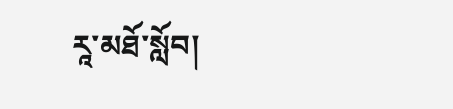རཱ་མཐོ་སློབ།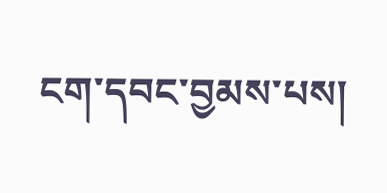ངག་དབང་བྱམས་པས།